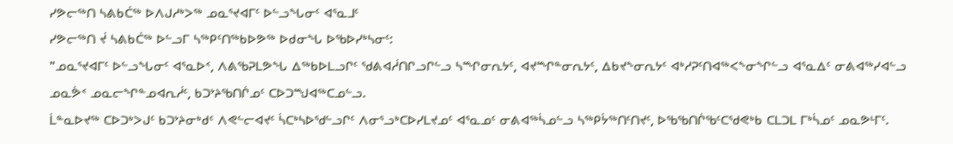ᓯᕗᓕᖅᑎ ᓴᕕᑲᑖᖅ ᐅᐱᒍᓱᒃᐳᖅ ᓄᓇᕐᔪᐊᒥᑦ ᐅᓪᓗᖓᓂᑦ ᐊᕐᓇᒧᑦ
ᓯᕗᓕᖅᑎ ᔫ ᓴᕕᑲᑖᖅ ᐅᓪᓗᒥ ᓴᖅᑭᑦᑎᖅᑲᐅᕗᖅ ᐅᑯᓂᖓ ᐅᖃᐅᓯᒃᓴᓂᑦ:
"ᓄᓇᕐᔪᐊᒥᑦ ᐅᓪᓗᖓᓂᑦ ᐊᕐᓇᐅᑉ, ᐱᕕᖃᕈᒪᕗᖓ ᐃᖅᑲᐅᒪᓗᒋᑦ ᖁᕕᐊᓲᑎᒋᓗᒋᓪᓗ ᓴᙱᓂᕆᔭᑦ, ᐊᔪᙱᓐᓂᕆᔭᑦ, ᐃᑲᔪᖕᓂᕆᔭᑦ ᐊᒃᓱᕈᑦᑎᐊᖅᐸᖕᓂᖏᓪᓗ ᐊᕐᓇᐃᑦ ᓂᕕᐊᖅᓯᐊᓪᓗ ᓄᓇᕘᑉ ᓄᓇᓕᖏᓐᓄᐊᕆᓲᑦ, ᑲᑐᔾᔨᖃᑎᒌᓄᑦ ᑕᐅᑐᙳᐊᖅᑕᓄᓪᓗ.
ᒫᓐᓇᐅᔪᖅ ᑕᐅᑐᒃᐳᒍᑦ ᑲᑐᔾᔨᓂᒃᑯᑦ ᐱᕙᓪᓕᐊᔪᑦ ᓵᑕᒃᓴᐅᖁᓪᓗᒋᑦ ᐱᓂᕐᓗᒃᑕᐅᓯᒪᔪᓄᑦ ᐊᕐᓇᓄᑦ ᓂᕕᐊᖅᓵᓄᓪᓗ ᓴᖅᑭᔮᖅᑎᑦᑎᔪᑦ, ᐅᖃᖃᑎᒌᖃᑦᑕᖁᕙᒃᑲ ᑕᒪᑐᒪ ᒥᒃᓵᓄᑦ ᓄᓇᕗᒻᒥᑦ.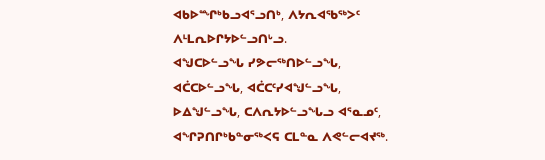ᐊᑲᐅᙱᒃᑲᓗᐊᕐᓗᑎᒃ, ᐱᔭᕆᐊᖃᖅᐳᑦ ᐱᒻᒪᕆᐅᒋᔭᐅᓪᓗᑎᒡᓗ.
ᐊᖑᑕᐅᓪᓗᖓ ᓯᕗᓕᖅᑎᐅᓪᓗᖓ, ᐊᑖᑕᐅᓪᓗᖓ, ᐊᑖᑕᑦᓯᐊᖑᓪᓗᖓ, ᐅᐃᖑᓪᓗᖓ, ᑕᐱᕆᔭᐅᓪᓗᖓᓗ ᐊᕐᓇᓄᑦ, ᐊᖏᕈᑎᒋᒃᑲᓐᓂᖅᐸᕋ ᑕᒪᓐᓇ ᐱᕙᓪᓕᐊᔪᖅ.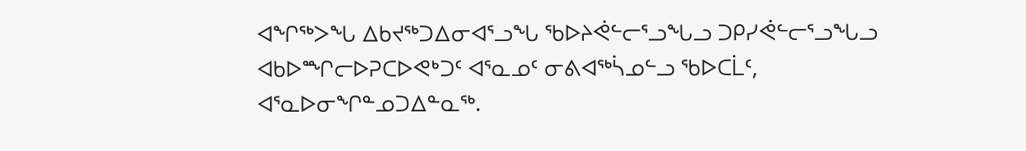ᐊᖏᖅᐳᖓ ᐃᑲᔪᖅᑐᐃᓂᐊᕐᓗᖓ ᖃᐅᔨᕚᓪᓕᕐᓗᖓᓗ ᑐᑭᓯᕚᓪᓕᕐᓗᖓᓗ ᐊᑲᐅᙱᓕᐅᕈᑕᐅᕙᒃᑐᑦ ᐊᕐᓇᓄᑦ ᓂᕕᐊᖅᓵᓄᓪᓗ ᖃᐅᑕᒫᑦ, ᐊᕐᓇᐅᓂᖏᓐᓄᑐᐃᓐᓇᖅ.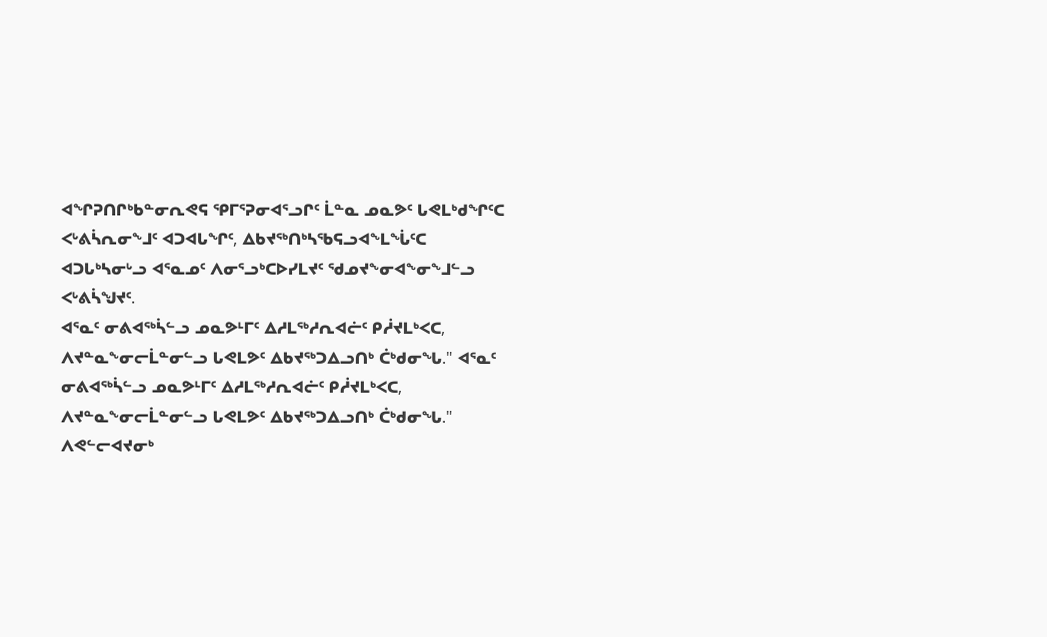ᐊᖏᕈᑎᒋᒃᑲᓐᓂᕆᕙᕋ ᕿᒥᕐᕈᓂᐊᕐᓗᒋᑦ ᒫᓐᓇ ᓄᓇᕗᑦ ᒐᕙᒪᒃᑯᖏᑦᑕ ᐸᒡᕕᓵᕆᓂᖕᒧᑦ ᐊᑐᐊᒐᖏᑦ, ᐃᑲᔪᖅᑎᒃᓴᖃᕋᓗᐊᖕᒪᖔᑦᑕ ᐊᑐᒐᒃᓴᓂᒡᓗ ᐊᕐᓇᓄᑦ ᐱᓂᕐᓗᒃᑕᐅᓯᒪᔪᑦ ᖁᓄᔪᖕᓂᐊᖕᓂᖕᒧᓪᓗ ᐸᒡᕕᓵᖑᔪᑦ.
ᐊᕐᓇᑦ ᓂᕕᐊᖅᓵᓪᓗ ᓄᓇᕗᒻᒥᑦ ᐃᓱᒪᖅᓱᕆᐊᓖᑦ ᑭᓲᔪᒪᒃᐸᑕ, ᐱᔪᓐᓇᖕᓂᓕᒫᓐᓂᓪᓗ ᒐᕙᒪᕗᑦ ᐃᑲᔪᖅᑐᐃᓗᑎᒃ ᑖᒃᑯᓂᖓ." ᐊᕐᓇᑦ ᓂᕕᐊᖅᓵᓪᓗ ᓄᓇᕗᒻᒥᑦ ᐃᓱᒪᖅᓱᕆᐊᓖᑦ ᑭᓲᔪᒪᒃᐸᑕ, ᐱᔪᓐᓇᖕᓂᓕᒫᓐᓂᓪᓗ ᒐᕙᒪᕗᑦ ᐃᑲᔪᖅᑐᐃᓗᑎᒃ ᑖᒃᑯᓂᖓ."
ᐱᕙᓪᓕᐊᔪᓂᒃ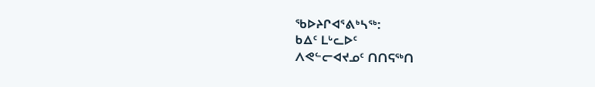ᖃᐅᔨᒋᐊᕐᕕᒃᓴᖅ:
ᑲᐃᑦ ᒪᒡᓚᐅᑦ
ᐱᕙᓪᓕᐊᔪᓄᑦ ᑎᑎᕋᖅᑎ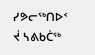ᓯᕗᓕᖅᑎᐅᑉ ᔫ ᓴᕕᑲᑖᖅ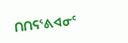ᑎᑎᕋᕐᕕᐊᓂᑦ